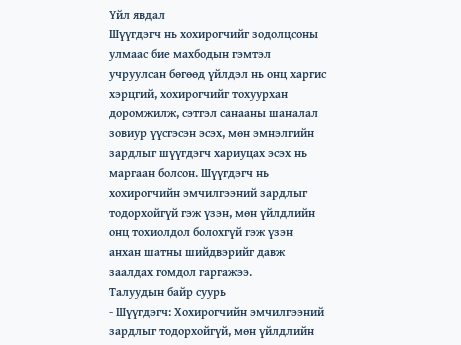Үйл явдал
Шүүгдэгч нь хохирогчийг зодолцсоны улмаас бие махбодын гэмтэл учруулсан бөгөөд үйлдэл нь онц харгис хэрцгий, хохирогчийг тохуурхан доромжилж, сэтгэл санааны шаналал зовиур үүсгэсэн эсэх, мөн эмнэлгийн зардлыг шүүгдэгч хариуцах эсэх нь маргаан болсон. Шүүгдэгч нь хохирогчийн эмчилгээний зардлыг тодорхойгүй гэж үзэн, мөн үйлдлийн онц тохиолдол болохгүй гэж үзэн анхан шатны шийдвэрийг давж заалдах гомдол гаргажээ.
Талуудын байр суурь
- Шүүгдэгч: Хохирогчийн эмчилгээний зардлыг тодорхойгүй, мөн үйлдлийн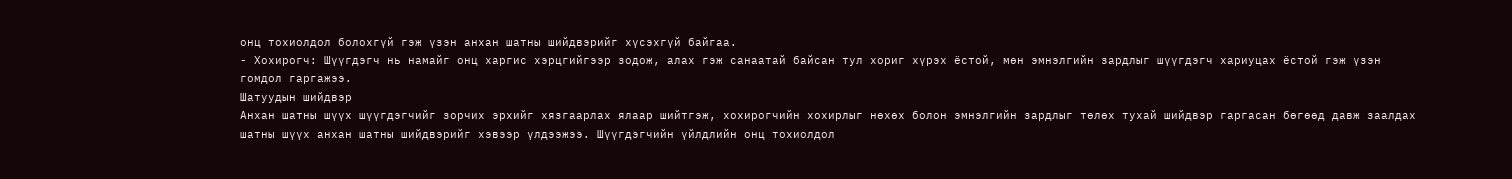онц тохиолдол болохгүй гэж үзэн анхан шатны шийдвэрийг хүсэхгүй байгаа.
- Хохирогч: Шүүгдэгч нь намайг онц харгис хэрцгийгээр зодож, алах гэж санаатай байсан тул хориг хүрэх ёстой, мөн эмнэлгийн зардлыг шүүгдэгч хариуцах ёстой гэж үзэн гомдол гаргажээ.
Шатуудын шийдвэр
Анхан шатны шүүх шүүгдэгчийг зорчих эрхийг хязгаарлах ялаар шийтгэж, хохирогчийн хохирлыг нөхөх болон эмнэлгийн зардлыг төлөх тухай шийдвэр гаргасан бөгөөд давж заалдах шатны шүүх анхан шатны шийдвэрийг хэвээр үлдээжээ. Шүүгдэгчийн үйлдлийн онц тохиолдол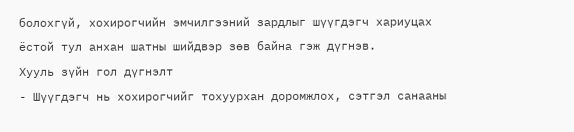болохгүй, хохирогчийн эмчилгээний зардлыг шүүгдэгч хариуцах ёстой тул анхан шатны шийдвэр зөв байна гэж дүгнэв.
Хууль зүйн гол дүгнэлт
- Шүүгдэгч нь хохирогчийг тохуурхан доромжлох, сэтгэл санааны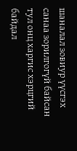шаналал зовиур үүсгэх санаа зорилгогүй байсан тул онц харгис хэрцгий байдал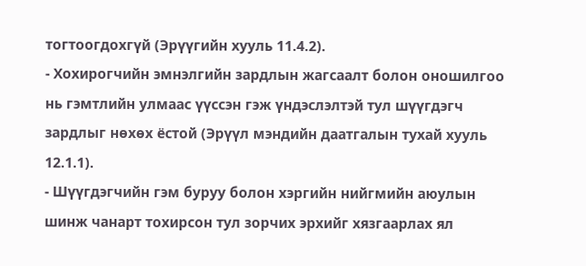тогтоогдохгүй (Эрүүгийн хууль 11.4.2).
- Хохирогчийн эмнэлгийн зардлын жагсаалт болон оношилгоо нь гэмтлийн улмаас үүссэн гэж үндэслэлтэй тул шүүгдэгч зардлыг нөхөх ёстой (Эрүүл мэндийн даатгалын тухай хууль 12.1.1).
- Шүүгдэгчийн гэм буруу болон хэргийн нийгмийн аюулын шинж чанарт тохирсон тул зорчих эрхийг хязгаарлах ял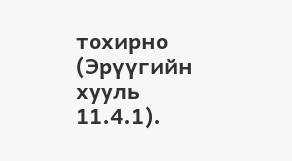тохирно (Эрүүгийн хууль 11.4.1).